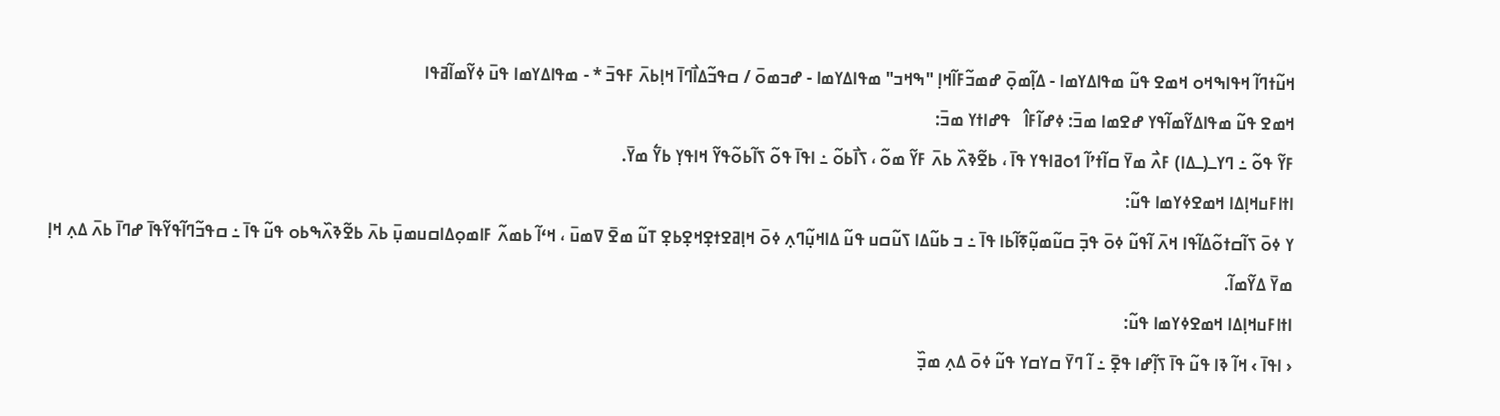ߞߎ߬ߙߣߊ߬ ߞߟߊߒߞߋ ߞߘߐ ߟߎ߬ ߘߟߊߡߌߘߊ - ߡߊ߲߬ߘߋ߲߫ ߝߘߏ߬ߓߊ߬ߞߊ߲ "ߒߞߏ" ߘߟߊߡߌߘߊ - ߝߏߘߋ߫ / ߛߟߏ߬ߡߊ߯ߣߊ߫ ߞߊ߲ߕߍ߫ ߓߟߏ߫ * - ߘߟߊߡߌߘߊ ߟߎ߫ ߦߌ߬ߘߊ߬ߥߟߊ
ߞߘߐ ߟߎ߬ ߘߟߊߡߌ߬ߘߊ߬ߟߌ ߝߐߘߊ ߘߏ߫: ߦߝߊ߬ߓߊ߮   ߟߝߊߙߌ ߘߏ߫:
ߓߌ߬ ߟߋ߬ ߸ ߣߌߺ(ߺߡߊ) ߓߍ߯ ߘߌ߫ ߛߊ߬ߙߴߊ߬ ߗߋߥߊߟߌ ߟߊ߫ ، ߕߐ߬ߢߍ߰ ߕߍ߫ ߓߌ߬ ߘߋ߬ ، ߖߊ߯ߕߋ߬ ߸ ߊߟߊ߫ ߟߋ߬ ߖߊ߬ߕߋ߬ߟߌ߬ ߞߊߟߌ߲ ߕߌ߱ ߘߌ߫.
ߊߙߊߓߎߞߊ߲ߡߊ ߞߘߐߦߌߘߊ ߟߎ߬:
ߌ ߦߋ߫ ߖߊ߬ߛߙߋ߬ߡߊ߬ߟߊ ߞߍ߫ ߊ߬ߟߎ߬ ߦߋ߫ ߟߏ߲߫ ߛߎ߬ߘߎ߲߬ߧߊ߬ߕߊ ߟߊ߫ ߸ ߏ ߕߎ߬ߡߊ ߖߎ߬ߛߎ ߟߎ߬ ߡߊߞߎ߲߬ߣߍ߲ ߦߋ߫ ߞߊ߲ߥߐߙߐ߲ߞߐ߲ߕߐ߲ ߠߎ߬ ߘߐ߫ ߜߘߎ߫ ، ߞߵߊ߬ ߕߘߍ߬ ߓߊߘߋ߲ߡߊߛߎߘߎ߲߫ ߕߍ߫ ߕߐ߬ߢߍ߰ߒߕߋ ߟߎ߬ ߟߊ߫ ߸ ߛߟߏ߬ߣߊ߬ߟߌ߬ߟߊ߫ ߝߣߊ߫ ߕߍ߫ ߡߍ߲ ߞߊ߲ ߘߌ߫ ߡߌ߬ߘߊ߬.
ߊߙߊߓߎߞߊ߲ߡߊ ߞߘߐߦߌߘߊ ߟߎ߬:
‹ ߊߟߊ߫ › ߞߊ߬ ߢߊ ߟߎ߬ ߟߊ߫ ߖߊ߲߬ߝߊ ߟߐ߲߫ ߸ ߊ߬ ߣߌ߫ ߛߌߛߌ ߟߎ߬ ߦߋ߫ ߡߍ߲ ߘߏ߲߰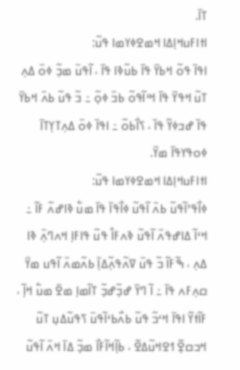ߠߊ߫.
ߊߙߊߓߎߞߊ߲ߡߊ ߞߘߐߦߌߘߊ ߟߎ߬:
ߊߟߊ߫ ߟߋ߬ ߞߕߌ߫ ߟߊ߫ ߕߎ߬ߢߊ ߟߊ߫ ، ߊ߬ߟߎ߫ ߘߏ߲߬ ߦߋ߫ ߡߍ߲ ߠߎ߬ ߞߟߌ߫ ߟߊ߫ ߞߵߊ߬ߟߋ߬ ߕߏ߫ ߦߋ߲߬ ߸ ߏ߬ ߟߎ߬ ߕߍ߫ ߞߕߌ߫ ߟߊ߫ ߝߏߦߌ߬ ߟߊ߫ ، ߖߊ߯ߕߋ߬ ߸ ߊߟߊ߫ ߦߋ߫ ߡߍ߲ߠߌ߲ߠߊ߫ ߦߋߟߌߟߊ߫ ߘߌ߫.
ߊߙߊߓߎߞߊ߲ߡߊ ߞߘߐߦߌߘߊ ߟߎ߬:
ߦߊ߯ߟߴߊ߬ߟߎ߬ ߕߍ߫ ߊ߬ߟߎ߬ ߦߊ߯ߟߊ߫ ߟߊ߫ ߘߎ߱ ߢߊߝߍ߬ ߓߊ߬ ߸ ߞߵߊ߬ ߡߊߝߟߍ߫ ߊ߬ߟߎ߬ ߢߍߓߊ߮ ߟߎ߬ ߟߊߓߊ߲ ߞߍߣߍ߲߫ ߢߊ ߡߍ߲ ، ߒ߬ߓߊ߬ ߏ߬ ߟߎ߫ ߜߍ߬ߟߍ߲߬ߡߊ߲߫ ߕߍ߬ߘߍ߫ ߊ߬ߟߎ ߘߌ߫ ߛߍ߲ߓߍ ߟߊ߫ ߸ ߊ߬ ߣߌ߫ ߝߏ߲߬ߝߏ߲߬ ߠߊ߬ߘߊ߲ ߘߐ߫ ߘߎ߱ ߞߊ߲߬ ، ߓߊ߬ߙߌ߬ ߊߟߊ߫ ߞߵߏ߬ ߟߎ߬ ߕߍ߯ߕߵߊ߬ߟߎ߫ ߖߟߎ߬ߡߎ߲ ߠߎ߬ ߞߏߛߐ߲߬ ߗߐߞߎ߬ߡߐ߬ ، ߕߊ߲߬ߞߊ߬ߓߊ߯ ߘߏ߲߬ ߡߊ߫ ߞߍ߫ ߊ߬ߟߎ߬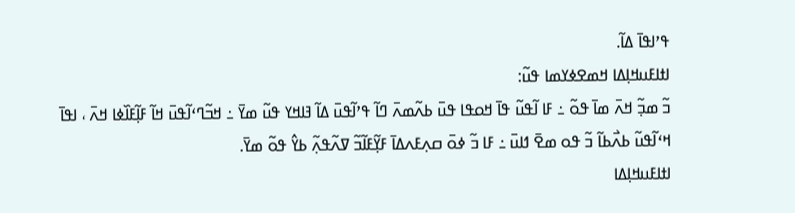ߟߴߊߟߊ߫ ߡߊ߬.
ߊߙߊߓߎߞߊ߲ߡߊ ߞߘߐߦߌߘߊ ߟߎ߬:
ߏ߬ ߘߏ߲߬ ߞߍ߫ ߘߊ߫ ߟߋ߬ ߸ ߓߊ ߊ߬ߟߎ߬ ߟߊ߫ ߞߋߟߊ ߟߎ߫ ߕߍ߬ߘߍ߫ ߣߊ߬ ߟߴߊ߬ߟߎ߫ ߡߊ߬ ߔߊߞߌ ߟߎ߬ ߘߌ߫ ߸ ߞߏ߬ߣߵߊ߬ߟߎ߫ ߞߊ߬ ߓߊ߲߬ߓߊ߰ߦߊ ߞߍ߫ ، ߊߟߊ߫ ߞߵߊ߬ߟߎ߬ ߕߍ߯ߕߊ߬ ߏ߬ ߟߋ ߘߐ߫ ߗߊߎ߫ ߸ ߓߊ ߏ߬ ߦߋ߫ ߛߍ߲ߓߍߡߊ߫ ߓߌ߲߬ߓߊ߬ߏ߬ ߜߍ߬ߟߍ߲߬ ߕߌ߮ ߟߋ߬ ߘߌ߫.
ߊߙߊߓߎߞߊ߲ߡߊ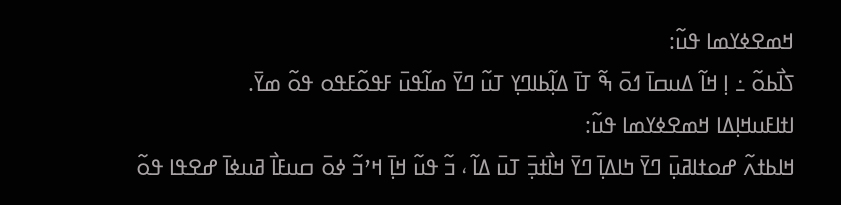ߞߘߐߦߌߘߊ ߟߎ߬:
ߖߊ߯ߕߋ߬ ߸ ߊ߲ ߞߊ߬ ߡߎߛߊ߫ ߗߋ߫ ߒ߬ ߠߊ߫ ߡߊ߲߬ߕߊߣߌ߲ ߠߎ߬ ߣߌ߫ ߘߊ߬ߟߎ߫ ߓߟߋ߬ߓߟߋ ߟߋ߬ ߘߌ߫.
ߊߙߊߓߎߞߊ߲ߡߊ ߞߘߐߦߌߘߊ ߟߎ߬:
ߞߊߕߙߍ߬ ߝߋߙߊߥߎ߲߫ ߣߌ߫ ߤߊߡߊ߲߫ ߣߌ߫ ߞߊ߯ߙߏ߲߫ ߠߎ߫ ߡߊ߬ ، ߏ߬ ߟߎ߬ ߞߊ߲߫ ߞߴߏ߬ ߦߋ߫ ߛߎߓߊ߯ ߥߎߦߊ߫ ߝߐߟߊ ߟߋ߬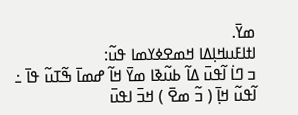ߘߌ߫.
ߊߙߊߓߎߞߊ߲ߡߊ ߞߘߐߦߌߘߊ ߟߎ߬:
ߏ ߣߊ߭ ߊ߬ߟߎ߫ ߡߊ߬ ߕߎ߬ߢߊ ߘߌ߫ ߞߊ߬ ߝߘߊ߫ ߒ߬ߠߎ߬ ߟߊ߫ ߸ ߊ߬ߟߎ߬ ߞߊ߲߫ ( ߏ߬ ߘߐ߫ ) ߞߏ߫ ߊߟߎ߫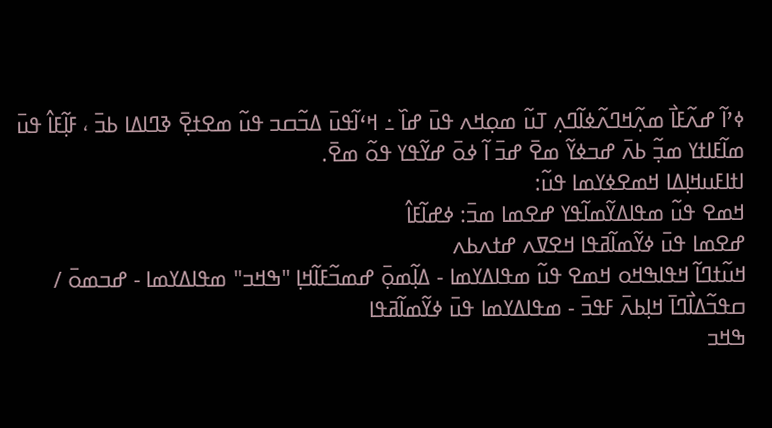ߦߴߊ߬ ߝߍ߬ߓߊ߯ ߘߍ߲߬ߞߣߍ߬ߦߊ߬ߣߍ߲ ߠߎ߬ ߘߋ߲ߞߍ ߟߎ߫ ߝߊ߰ ߸ ߞߵߊ߬ߟߎ߫ ߡߏ߬ߛߏ ߟߎ߬ ߘߐߙߐ߲߫ ߢߣߊߡߊ ߕߏ߫ ، ߓߊ߲߬ߓߊ߮ ߟߎ߫ ߘߊ߬ߓߊߙߌ ߘߏ߲߬ ߕߍ߫ ߝߏߦߌ߬ ߘߐ߫ ߝߏ߫ ߊ߬ ߦߋ߫ ߝߌ߬ߟߌ ߟߋ߬ ߘߐ߫.
ߊߙߊߓߎߞߊ߲ߡߊ ߞߘߐߦߌߘߊ ߟߎ߬:
ߞߘߐ ߟߎ߬ ߘߟߊߡߌ߬ߘߊ߬ߟߌ ߝߐߘߊ ߘߏ߫: ߦߝߊ߬ߓߊ߮
ߝߐߘߊ ߟߎ߫ ߦߌ߬ߘߊ߬ߥߟߊ ߞߐߜߍ ߝߙߍߕߍ
ߞߎ߬ߙߣߊ߬ ߞߟߊߒߞߋ ߞߘߐ ߟߎ߬ ߘߟߊߡߌߘߊ - ߡߊ߲߬ߘߋ߲߫ ߝߘߏ߬ߓߊ߬ߞߊ߲ "ߒߞߏ" ߘߟߊߡߌߘߊ - ߝߏߘߋ߫ / ߛߟߏ߬ߡߊ߯ߣߊ߫ ߞߊ߲ߕߍ߫ ߓߟߏ߫ - ߘߟߊߡߌߘߊ ߟߎ߫ ߦߌ߬ߘߊ߬ߥߟߊ
ߒߞߏ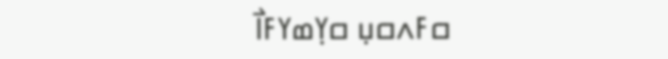ߛߓߍߛߎ߲ ߛߌ߲ߘߌߓߊ߯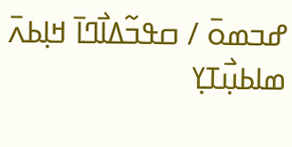ߝߏߘߋ߫ / ߛߟߏ߬ߡߊ߯ߣߊ߫ ߞߊ߲ߕߍ߫
ߘߊߕߎ߲߯ߠߌ߲